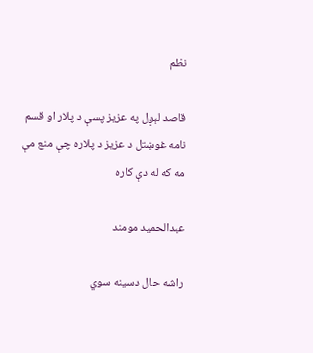نظم

قاصد لېږل په عزيز پسې د پلار او قسم نامه غوښتل د عزيز د پلاره چې منع مې مه که له دې کاره

عبدالحمید مومند

راشه حال دسينه سوي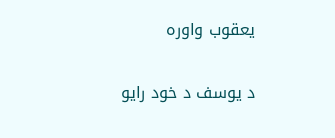يعقوب واوره

د يوسف د خود رايو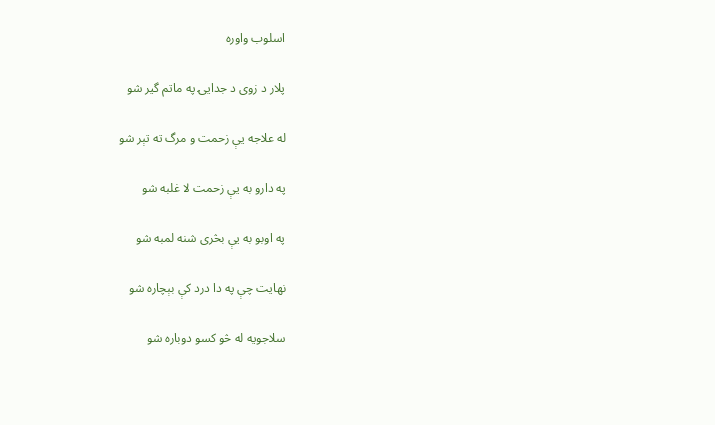اسلوب واوره

پلار د زوی د جدايۍ په ماتم گير شو

له علاجه يې زحمت و مرگ ته تېر شو

په دارو به يې زحمت لا غلبه شو

په اوبو به يې بڅری شنه لمبه شو

نهايت چې په دا درد کې بېچاره شو

سلاجويه له څو کسو دوباره شو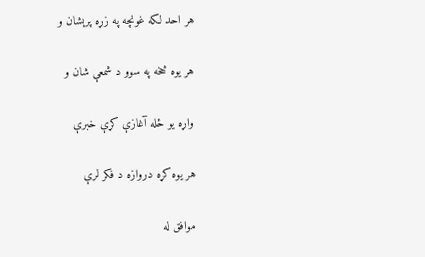هر احد لکه غونچه په زړه پرېشان و

هر يوه څخه په سوو د شمعې شان و

واړه يو ځله آغازې کړې خبرې

هر يوه کړه دروازه د فکر لرې

موافق له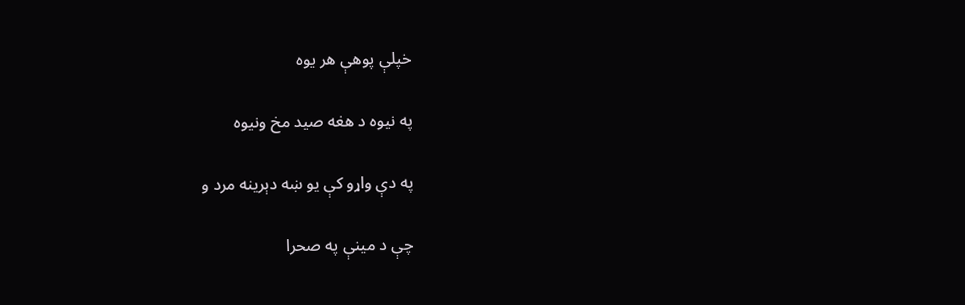خپلې پوهې هر يوه

په نيوه د هغه صيد مخ ونيوه

په دې واړو کې يو ښه دېرينه مرد و

چې د مينې په صحرا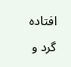افتاده گرد و